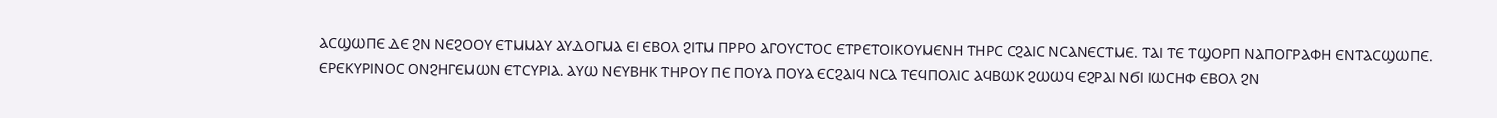ⲀⲤϢⲰⲠⲈ ⲆⲈ ϨⲚ ⲚⲈϨⲞⲞⲨ ⲈⲦⲘⲘⲀⲨ ⲀⲨⲆⲞⲄⲘⲀ ⲈⲒ ⲈⲂⲞⲖ ϨⲒⲦⲘ ⲠⲢⲢⲞ ⲀⲄⲞⲨⲤⲦⲞⲤ ⲈⲦⲢⲈⲦⲞⲒⲔⲞⲨⲘⲈⲚⲎ ⲦⲎⲢⲤ ⲤϨⲀⲒⲤ ⲚⲤⲀⲚⲈⲤⲦⲘⲈ. ⲦⲀⲒ ⲦⲈ ⲦϢⲞⲢⲠ ⲚⲀⲠⲞⲄⲢⲀⲪⲎ ⲈⲚⲦⲀⲤϢⲰⲠⲈ. ⲈⲢⲈⲔⲨⲢⲒⲚⲞⲤ ⲞⲚϨⲎⲄⲈⲘⲰⲚ ⲈⲦⲤⲨⲢⲒⲀ. ⲀⲨⲰ ⲚⲈⲨⲂⲎⲔ ⲦⲎⲢⲞⲨ ⲠⲈ ⲠⲞⲨⲀ ⲠⲞⲨⲀ ⲈⲤϨⲀⲒϤ ⲚⲤⲀ ⲦⲈϤⲠⲞⲖⲒⲤ ⲀϤⲂⲰⲔ ϨⲰⲰϤ ⲈϨⲢⲀⲒ ⲚϬⲒ ⲒⲰⲤⲎⲪ ⲈⲂⲞⲖ ϨⲚ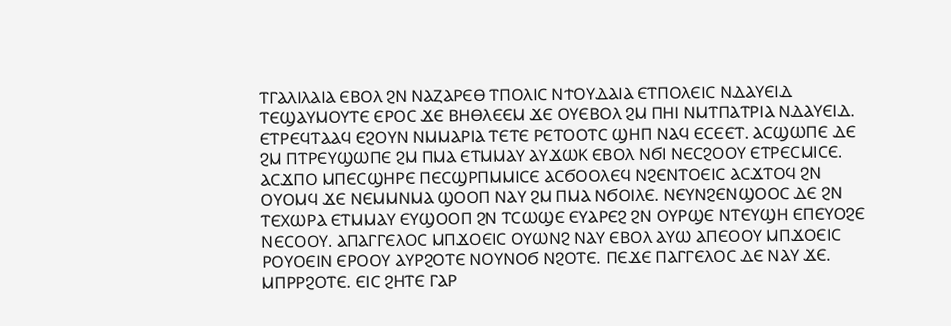ⲦⲄⲀⲖⲒⲖⲀⲒⲀ ⲈⲂⲞⲖ ϨⲚ ⲚⲀⲌⲀⲢⲈⲐ ⲦⲠⲞⲖⲒⲤ ⲚϮⲞⲨⲆⲀⲒⲀ ⲈⲦⲠⲞⲖⲈⲒⲤ ⲚⲆⲀⲨⲈⲒⲆ ⲦⲈϢⲀⲨⲘⲞⲨⲦⲈ ⲈⲢⲞⲤ ϪⲈ ⲂⲎⲐⲖⲈⲈⲘ ϪⲈ ⲞⲨⲈⲂⲞⲖ ϨⲘ ⲠⲎⲒ ⲚⲘⲦⲠⲀⲦⲢⲒⲀ ⲚⲆⲀⲨⲈⲒⲆ. ⲈⲦⲢⲈϤⲦⲀⲀϤ ⲈϨⲞⲨⲚ ⲚⲘⲘⲀⲢⲒⲀ ⲦⲈⲦⲈ ⲢⲈⲦⲞⲞⲦⲤ ϢⲎⲠ ⲚⲀϤ ⲈⲤⲈⲈⲦ. ⲀⲤϢⲰⲠⲈ ⲆⲈ ϨⲘ ⲠⲦⲢⲈⲨϢⲰⲠⲈ ϨⲘ ⲠⲘⲀ ⲈⲦⲘⲘⲀⲨ ⲀⲨϪⲰⲔ ⲈⲂⲞⲖ ⲚϬⲒ ⲚⲈⲤϨⲞⲞⲨ ⲈⲦⲢⲈⲤⲘⲒⲤⲈ. ⲀⲤϪⲠⲞ ⲘⲠⲈⲤϢⲎⲢⲈ ⲠⲈⲤϢⲢⲠⲘⲘⲒⲤⲈ ⲀⲤϬⲞⲞⲖⲈϤ ⲚϨⲈⲚⲦⲞⲈⲒⲤ ⲀⲤϪⲦⲞϤ ϨⲚ ⲞⲨⲞⲘϤ ϪⲈ ⲚⲈⲘⲘⲚⲘⲀ ϢⲞⲞⲠ ⲚⲀⲨ ϨⲘ ⲠⲘⲀ ⲚϬⲞⲒⲖⲈ. ⲚⲈⲨⲚϨⲈⲚϢⲞⲞⲤ ⲆⲈ ϨⲚ ⲦⲈⲬⲰⲢⲀ ⲈⲦⲘⲘⲀⲨ ⲈⲨϢⲞⲞⲠ ϨⲚ ⲦⲤⲰϢⲈ ⲈⲨⲀⲢⲈϨ ϨⲚ ⲞⲨⲢϢⲈ ⲚⲦⲈⲨϢⲎ ⲈⲠⲈⲨⲞϨⲈ ⲚⲈⲤⲞⲞⲨ. ⲀⲠⲀⲄⲄⲈⲖⲞⲤ ⲘⲠϪⲞⲈⲒⲤ ⲞⲨⲰⲚϨ ⲚⲀⲨ ⲈⲂⲞⲖ ⲀⲨⲰ ⲀⲠⲈⲞⲞⲨ ⲘⲠϪⲞⲈⲒⲤ ⲢⲞⲨⲞⲈⲒⲚ ⲈⲢⲞⲞⲨ ⲀⲨⲢϨⲞⲦⲈ ⲚⲞⲨⲚⲞϬ ⲚϨⲞⲦⲈ. ⲠⲈϪⲈ ⲠⲀⲄⲄⲈⲖⲞⲤ ⲆⲈ ⲚⲀⲨ ϪⲈ. ⲘⲠⲢⲢϨⲞⲦⲈ. ⲈⲒⲤ ϨⲎⲦⲈ ⲄⲀⲢ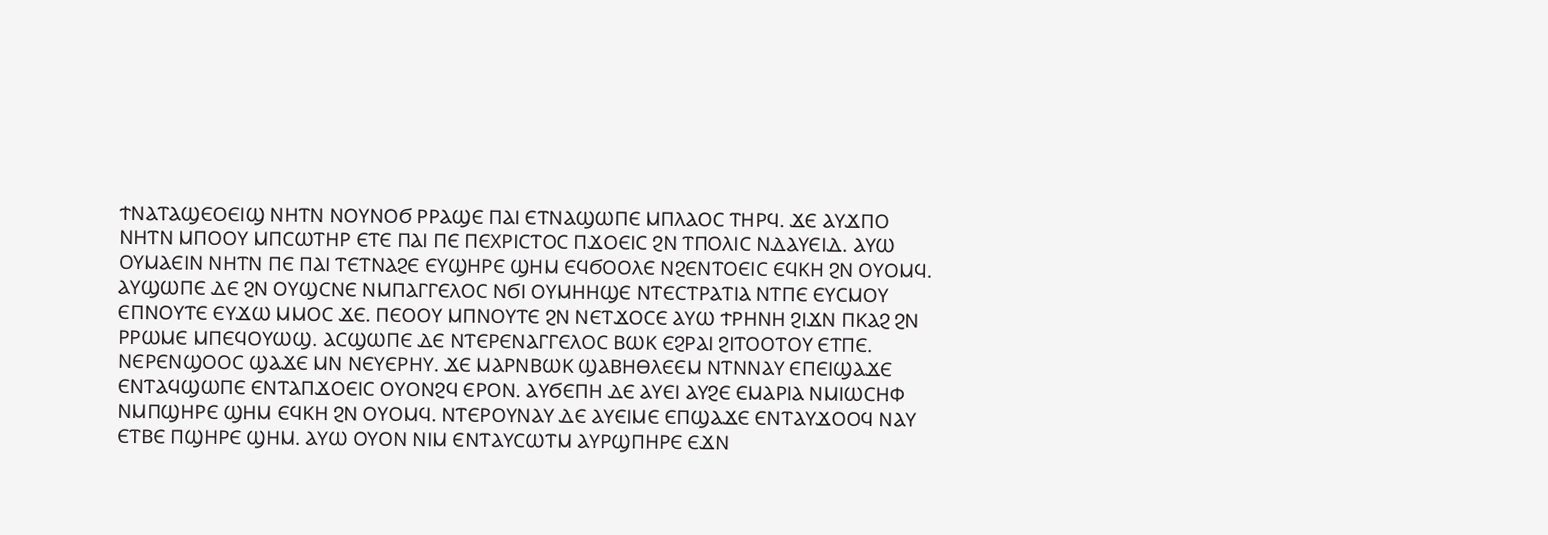ϮⲚⲀⲦⲀϢⲈⲞⲈⲒϢ ⲚⲎⲦⲚ ⲚⲞⲨⲚⲞϬ ⲢⲢⲀϢⲈ ⲠⲀⲒ ⲈⲦⲚⲀϢⲰⲠⲈ ⲘⲠⲖⲀⲞⲤ ⲦⲎⲢϤ. ϪⲈ ⲀⲨϪⲠⲞ ⲚⲎⲦⲚ ⲘⲠⲞⲞⲨ ⲘⲠⲤⲰⲦⲎⲢ ⲈⲦⲈ ⲠⲀⲒ ⲠⲈ ⲠⲈⲬⲢⲒⲤⲦⲞⲤ ⲠϪⲞⲈⲒⲤ ϨⲚ ⲦⲠⲞⲖⲒⲤ ⲚⲆⲀⲨⲈⲒⲆ. ⲀⲨⲰ ⲞⲨⲘⲀⲈⲒⲚ ⲚⲎⲦⲚ ⲠⲈ ⲠⲀⲒ ⲦⲈⲦⲚⲀϨⲈ ⲈⲨϢⲎⲢⲈ ϢⲎⲘ ⲈϤϬⲞⲞⲖⲈ ⲚϨⲈⲚⲦⲞⲈⲒⲤ ⲈϤⲔⲎ ϨⲚ ⲞⲨⲞⲘϤ. ⲀⲨϢⲰⲠⲈ ⲆⲈ ϨⲚ ⲞⲨϢⲤⲚⲈ ⲚⲘⲠⲀⲄⲄⲈⲖⲞⲤ ⲚϬⲒ ⲞⲨⲘⲎⲎϢⲈ ⲚⲦⲈⲤⲦⲢⲀⲦⲒⲀ ⲚⲦⲠⲈ ⲈⲨⲤⲘⲞⲨ ⲈⲠⲚⲞⲨⲦⲈ ⲈⲨϪⲰ ⲘⲘⲞⲤ ϪⲈ. ⲠⲈⲞⲞⲨ ⲘⲠⲚⲞⲨⲦⲈ ϨⲚ ⲚⲈⲦϪⲞⲤⲈ ⲀⲨⲰ ϮⲢⲎⲚⲎ ϨⲒϪⲚ ⲠⲔⲀϨ ϨⲚ ⲢⲢⲰⲘⲈ ⲘⲠⲈϤⲞⲨⲰϢ. ⲀⲤϢⲰⲠⲈ ⲆⲈ ⲚⲦⲈⲢⲈⲚⲀⲄⲄⲈⲖⲞⲤ ⲂⲰⲔ ⲈϨⲢⲀⲒ ϨⲒⲦⲞⲞⲦⲞⲨ ⲈⲦⲠⲈ. ⲚⲈⲢⲈⲚϢⲞⲞⲤ ϢⲀϪⲈ ⲘⲚ ⲚⲈⲨⲈⲢⲎⲨ. ϪⲈ ⲘⲀⲢⲚⲂⲰⲔ ϢⲀⲂⲎⲐⲖⲈⲈⲘ ⲚⲦⲚⲚⲀⲨ ⲈⲠⲈⲒϢⲀϪⲈ ⲈⲚⲦⲀϤϢⲰⲠⲈ ⲈⲚⲦⲀⲠϪⲞⲈⲒⲤ ⲞⲨⲞⲚϨϤ ⲈⲢⲞⲚ. ⲀⲨϬⲈⲠⲎ ⲆⲈ ⲀⲨⲈⲒ ⲀⲨϨⲈ ⲈⲘⲀⲢⲒⲀ ⲚⲘⲒⲰⲤⲎⲪ ⲚⲘⲠϢⲎⲢⲈ ϢⲎⲘ ⲈϤⲔⲎ ϨⲚ ⲞⲨⲞⲘϤ. ⲚⲦⲈⲢⲞⲨⲚⲀⲨ ⲆⲈ ⲀⲨⲈⲒⲘⲈ ⲈⲠϢⲀϪⲈ ⲈⲚⲦⲀⲨϪⲞⲞϤ ⲚⲀⲨ ⲈⲦⲂⲈ ⲠϢⲎⲢⲈ ϢⲎⲘ. ⲀⲨⲰ ⲞⲨⲞⲚ ⲚⲒⲘ ⲈⲚⲦⲀⲨⲤⲰⲦⲘ ⲀⲨⲢϢⲠⲎⲢⲈ ⲈϪⲚ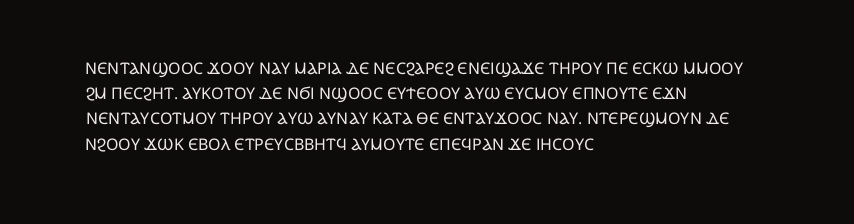ⲚⲈⲚⲦⲀⲚϢⲞⲞⲤ ϪⲞⲞⲨ ⲚⲀⲨ ⲘⲀⲢⲒⲀ ⲆⲈ ⲚⲈⲤϨⲀⲢⲈϨ ⲈⲚⲈⲒϢⲀϪⲈ ⲦⲎⲢⲞⲨ ⲠⲈ ⲈⲤⲔⲰ ⲘⲘⲞⲞⲨ ϨⲘ ⲠⲈⲤϨⲎⲦ. ⲀⲨⲔⲞⲦⲞⲨ ⲆⲈ ⲚϬⲒ ⲚϢⲞⲞⲤ ⲈⲨϮⲈⲞⲞⲨ ⲀⲨⲰ ⲈⲨⲤⲘⲞⲨ ⲈⲠⲚⲞⲨⲦⲈ ⲈϪⲚ ⲚⲈⲚⲦⲀⲨⲤⲞⲦⲘⲞⲨ ⲦⲎⲢⲞⲨ ⲀⲨⲰ ⲀⲨⲚⲀⲨ ⲔⲀⲦⲀ ⲐⲈ ⲈⲚⲦⲀⲨϪⲞⲞⲤ ⲚⲀⲨ. ⲚⲦⲈⲢⲈϢⲘⲞⲨⲚ ⲆⲈ ⲚϨⲞⲞⲨ ϪⲰⲔ ⲈⲂⲞⲖ ⲈⲦⲢⲈⲨⲤⲂⲂⲎⲦϤ ⲀⲨⲘⲞⲨⲦⲈ ⲈⲠⲈϤⲢⲀⲚ ϪⲈ ⲒⲎⲤⲞⲨⲤ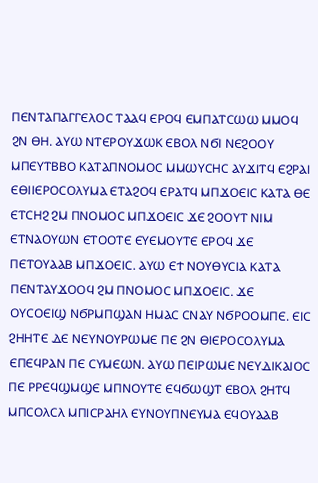ⲠⲈⲚⲦⲀⲠⲀⲄⲄⲈⲖⲞⲤ ⲦⲀⲀϤ ⲈⲢⲞϤ ⲈⲘⲠⲀⲦⲤⲰⲰ ⲘⲘⲞϤ ϨⲚ ⲐⲎ. ⲀⲨⲰ ⲚⲦⲈⲢⲞⲨϪⲰⲔ ⲈⲂⲞⲖ ⲚϬⲒ ⲚⲈϨⲞⲞⲨ ⲘⲠⲈⲨⲦⲂⲂⲞ ⲔⲀⲦⲀⲠⲚⲞⲘⲞⲤ ⲘⲘⲰⲨⲤⲎⲤ ⲀⲨϪⲒⲦϤ ⲈϨⲢⲀⲒ ⲈⲐⲒⲒⲈⲢⲞⲤⲞⲖⲨⲘⲀ ⲈⲦⲀϨⲞϤ ⲈⲢⲀⲦϤ ⲘⲠϪⲞⲈⲒⲤ ⲔⲀⲦⲀ ⲐⲈ ⲈⲦⲤⲎϨ ϨⲘ ⲠⲚⲞⲘⲞⲤ ⲘⲠϪⲞⲈⲒⲤ ϪⲈ ϨⲞⲞⲨⲦ ⲚⲒⲘ ⲈⲦⲚⲀⲞⲨⲰⲚ ⲈⲦⲞⲞⲦⲈ ⲈⲨⲈⲘⲞⲨⲦⲈ ⲈⲢⲞϤ ϪⲈ ⲠⲈⲦⲞⲨⲀⲀⲂ ⲘⲠϪⲞⲈⲒⲤ. ⲀⲨⲰ ⲈϮ ⲚⲞⲨⲐⲨⲤⲒⲀ ⲔⲀⲦⲀ ⲠⲈⲚⲦⲀⲨϪⲞⲞϤ ϨⲘ ⲠⲚⲞⲘⲞⲤ ⲘⲠϪⲞⲈⲒⲤ. ϪⲈ ⲞⲨⲤⲞⲈⲒϢ ⲚϬⲢⲘⲠϢⲀⲚ ⲎⲘⲀⲤ ⲤⲚⲀⲨ ⲚϬⲢⲞⲞⲘⲠⲈ. ⲈⲒⲤ ϨⲎⲎⲦⲈ ⲆⲈ ⲚⲈⲨⲚⲞⲨⲢⲰⲘⲈ ⲠⲈ ϨⲚ ⲐⲒⲈⲢⲞⲤⲞⲖⲨⲘⲀ ⲈⲠⲈϤⲢⲀⲚ ⲠⲈ ⲤⲨⲘⲈⲰⲚ. ⲀⲨⲰ ⲠⲈⲒⲢⲰⲘⲈ ⲚⲈⲨⲆⲒⲔⲀⲒⲞⲤ ⲠⲈ ⲢⲢⲈϤϢⲘϢⲈ ⲘⲠⲚⲞⲨⲦⲈ ⲈϤϬⲰϢⲦ ⲈⲂⲞⲖ ϨⲎⲦϤ ⲘⲠⲤⲞⲖⲤⲖ ⲘⲠⲒⲤⲢⲀⲎⲖ ⲈⲨⲚⲞⲨⲠⲚⲈⲨⲘⲀ ⲈϤⲞⲨⲀⲀⲂ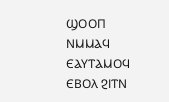ϢⲞⲞⲠ ⲚⲘⲘⲀϤ ⲈⲀⲨⲦⲀⲘⲞϤ ⲈⲂⲞⲖ ϨⲒⲦⲚ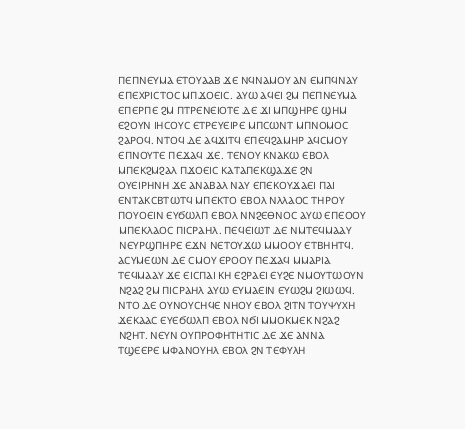ⲠⲈⲠⲚⲈⲨⲘⲀ ⲈⲦⲞⲨⲀⲀⲂ ϪⲈ ⲚϤⲚⲀⲘⲞⲨ ⲀⲚ ⲈⲘⲠϤⲚⲀⲨ ⲈⲠⲈⲬⲢⲒⲤⲦⲞⲤ ⲘⲠϪⲞⲈⲒⲤ. ⲀⲨⲰ ⲀϤⲈⲒ ϨⲘ ⲠⲈⲠⲚⲈⲨⲘⲀ ⲈⲠⲈⲢⲠⲈ ϨⲘ ⲠⲦⲢⲈⲚⲈⲒⲞⲦⲈ ⲆⲈ ϪⲒ ⲘⲠϢⲎⲢⲈ ϢⲎⲘ ⲈϨⲞⲨⲚ ⲒⲎⲤⲞⲨⲤ ⲈⲦⲢⲈⲨⲈⲒⲢⲈ ⲘⲠⲤⲰⲚⲦ ⲘⲠⲚⲞⲘⲞⲤ ϨⲀⲢⲞϤ. ⲚⲦⲞϤ ⲆⲈ ⲀϤϪⲒⲦϤ ⲈⲠⲈϤϨⲀⲘⲎⲢ ⲀϤⲤⲘⲞⲨ ⲈⲠⲚⲞⲨⲦⲈ ⲠⲈϪⲀϤ ϪⲈ. ⲦⲈⲚⲞⲨ ⲔⲚⲀⲔⲰ ⲈⲂⲞⲖ ⲘⲠⲈⲔϨⲘϨⲀⲖ ⲠϪⲞⲈⲒⲤ ⲔⲀⲦⲀⲠⲈⲔϢⲀϪⲈ ϨⲚ ⲞⲨⲈⲒⲢⲎⲚⲎ ϪⲈ ⲀⲚⲀⲂⲀⲖ ⲚⲀⲨ ⲈⲠⲈⲔⲞⲨϪⲀⲈⲒ ⲠⲀⲒ ⲈⲚⲦⲀⲔⲤⲂⲦⲰⲦϤ ⲘⲠⲈⲔⲦⲞ ⲈⲂⲞⲖ ⲚⲖⲖⲀⲞⲤ ⲦⲎⲢⲞⲨ ⲠⲞⲨⲞⲈⲒⲚ ⲈⲨϬⲰⲖⲠ ⲈⲂⲞⲖ ⲚⲚϨⲈⲐⲚⲞⲤ ⲀⲨⲰ ⲈⲠⲈⲞⲞⲨ ⲘⲠⲈⲔⲖⲀⲞⲤ ⲠⲒⲤⲢⲀⲎⲖ. ⲠⲈϤⲈⲒⲰⲦ ⲆⲈ ⲚⲘⲦⲈϤⲘⲀⲀⲨ ⲚⲈⲨⲢϢⲠⲎⲢⲈ ⲈϪⲚ ⲚⲈⲦⲞⲨϪⲰ ⲘⲘⲞⲞⲨ ⲈⲦⲂⲎⲎⲦϤ. ⲀⲤⲨⲘⲈⲰⲚ ⲆⲈ ⲤⲘⲞⲨ ⲈⲢⲞⲞⲨ ⲠⲈϪⲀϤ ⲘⲘⲀⲢⲒⲀ ⲦⲈϤⲘⲀⲀⲨ ϪⲈ ⲈⲒⲤⲠⲀⲒ ⲔⲎ ⲈϨⲢⲀⲈⲒ ⲈⲨϨⲈ ⲚⲘⲞⲨⲦⲰⲞⲨⲚ ⲚϨⲀϨ ϨⲘ ⲠⲒⲤⲢⲀⲎⲖ ⲀⲨⲰ ⲈⲨⲘⲀⲈⲒⲚ ⲈⲨⲰϨⲘ ϨⲒⲰⲰϤ. ⲚⲦⲞ ⲆⲈ ⲞⲨⲚⲞⲨⲤⲎϤⲈ ⲚⲎⲞⲨ ⲈⲂⲞⲖ ϨⲒⲦⲚ ⲦⲞⲨⲮⲨⲬⲎ ϪⲈⲔⲀⲀⲤ ⲈⲨⲈϬⲰⲖⲠ ⲈⲂⲞⲖ ⲚϬⲒ ⲘⲘⲞⲔⲘⲈⲔ ⲚϨⲀϨ ⲚϨⲎⲦ. ⲚⲈⲨⲚ ⲞⲨⲠⲢⲞⲪⲎⲦⲎⲦⲒⲤ ⲆⲈ ϪⲈ ⲀⲚⲚⲀ ⲦϢⲈⲈⲢⲈ ⲘⲪⲀⲚⲞⲨⲎⲖ ⲈⲂⲞⲖ ϨⲚ ⲦⲈⲪⲨⲖⲎ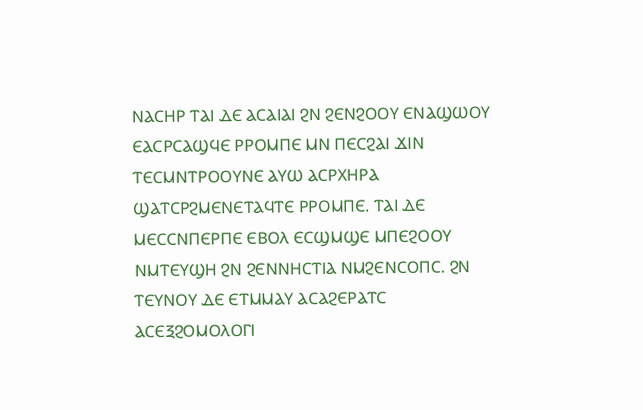ⲚⲀⲤⲎⲢ ⲦⲀⲒ ⲆⲈ ⲀⲤⲀⲒⲀⲒ ϨⲚ ϨⲈⲚϨⲞⲞⲨ ⲈⲚⲀϢⲰⲞⲨ ⲈⲀⲤⲢⲤⲀϢϤⲈ ⲢⲢⲞⲘⲠⲈ ⲘⲚ ⲠⲈⲤϨⲀⲒ ϪⲒⲚ ⲦⲈⲤⲘⲚⲦⲢⲞⲞⲨⲚⲈ ⲀⲨⲰ ⲀⲤⲢⲬⲎⲢⲀ ϢⲀⲦⲤⲢϨⲘⲈⲚⲈⲦⲀϤⲦⲈ ⲢⲢⲞⲘⲠⲈ. ⲦⲀⲒ ⲆⲈ ⲘⲈⲤⲤⲚⲠⲈⲢⲠⲈ ⲈⲂⲞⲖ ⲈⲤϢⲘϢⲈ ⲘⲠⲈϨⲞⲞⲨ ⲚⲘⲦⲈⲨϢⲎ ϨⲚ ϨⲈⲚⲚⲎⲤⲦⲒⲀ ⲚⲘϨⲈⲚⲤⲞⲠⲤ. ϨⲚ ⲦⲈⲨⲚⲞⲨ ⲆⲈ ⲈⲦⲘⲘⲀⲨ ⲀⲤⲀϨⲈⲢⲀⲦⲤ ⲀⲤⲈⲜϨⲞⲘⲞⲖⲞⲄⲒ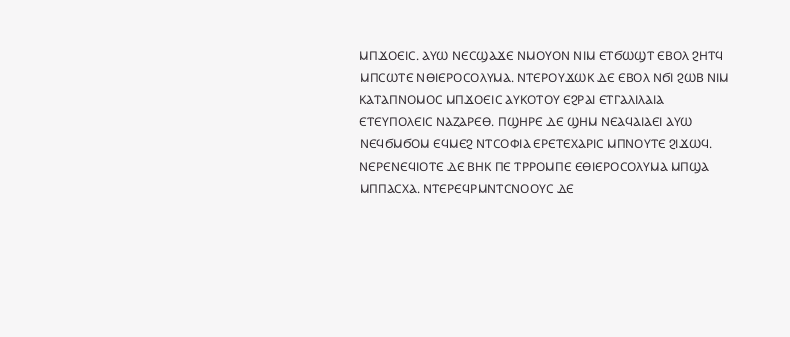ⲘⲠϪⲞⲈⲒⲤ. ⲀⲨⲰ ⲚⲈⲤϢⲀϪⲈ ⲚⲘⲞⲨⲞⲚ ⲚⲒⲘ ⲈⲦϬⲰϢⲦ ⲈⲂⲞⲖ ϨⲎⲦϤ ⲘⲠⲤⲰⲦⲈ ⲚⲐⲒⲈⲢⲞⲤⲞⲖⲨⲘⲀ. ⲚⲦⲈⲢⲞⲨϪⲰⲔ ⲆⲈ ⲈⲂⲞⲖ ⲚϬⲒ ϨⲰⲂ ⲚⲒⲘ ⲔⲀⲦⲀⲠⲚⲞⲘⲞⲤ ⲘⲠϪⲞⲈⲒⲤ ⲀⲨⲔⲞⲦⲞⲨ ⲈϨⲢⲀⲒ ⲈⲦⲄⲀⲖⲒⲖⲀⲒⲀ ⲈⲦⲈⲨⲠⲞⲖⲈⲒⲤ ⲚⲀⲌⲀⲢⲈⲐ. ⲠϢⲎⲢⲈ ⲆⲈ ϢⲎⲘ ⲚⲈⲀϤⲀⲒⲀⲈⲒ ⲀⲨⲰ ⲚⲈϤϬⲘϬⲞⲘ ⲈϤⲘⲈϨ ⲚⲦⲤⲞⲪⲒⲀ ⲈⲢⲈⲦⲈⲬⲀⲢⲒⲤ ⲘⲠⲚⲞⲨⲦⲈ ϨⲒϪⲰϤ. ⲚⲈⲢⲈⲚⲈϤⲒⲞⲦⲈ ⲆⲈ ⲂⲎⲔ ⲠⲈ ⲦⲢⲢⲞⲘⲠⲈ ⲈⲐⲒⲈⲢⲞⲤⲞⲖⲨⲘⲀ ⲘⲠϢⲀ ⲘⲠⲠⲀⲤⲬⲀ. ⲚⲦⲈⲢⲈϤⲢⲘⲚⲦⲤⲚⲞⲞⲨⲤ ⲆⲈ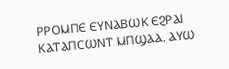ⲢⲢⲞⲘⲠⲈ ⲈⲨⲚⲀⲂⲰⲔ ⲈϨⲢⲀⲒ ⲔⲀⲦⲀⲠⲤⲰⲚⲦ ⲘⲠϢⲀⲀ. ⲀⲨⲰ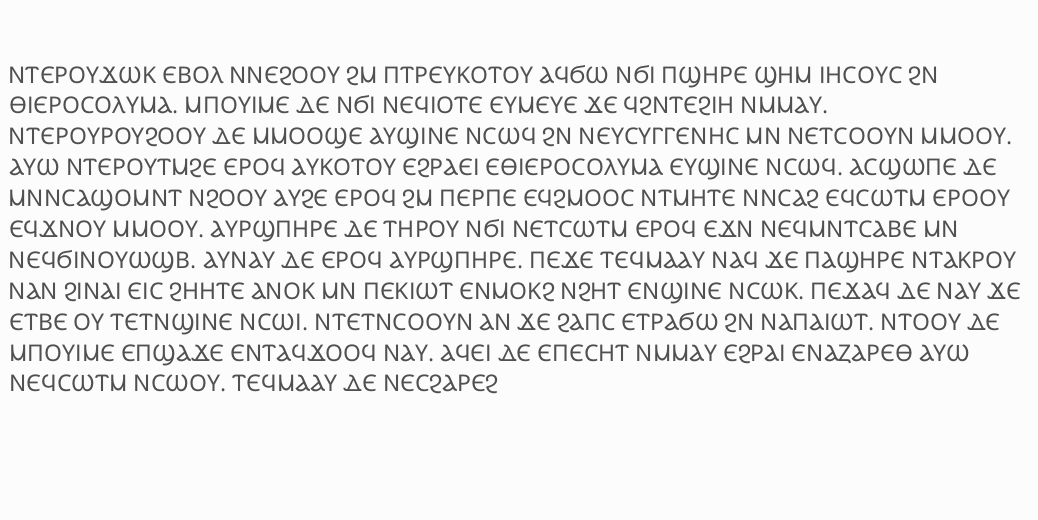ⲚⲦⲈⲢⲞⲨϪⲰⲔ ⲈⲂⲞⲖ ⲚⲚⲈϨⲞⲞⲨ ϨⲘ ⲠⲦⲢⲈⲨⲔⲞⲦⲞⲨ ⲀϤϬⲰ ⲚϬⲒ ⲠϢⲎⲢⲈ ϢⲎⲘ ⲒⲎⲤⲞⲨⲤ ϨⲚ ⲐⲒⲈⲢⲞⲤⲞⲖⲨⲘⲀ. ⲘⲠⲞⲨⲒⲘⲈ ⲆⲈ ⲚϬⲒ ⲚⲈϤⲒⲞⲦⲈ ⲈⲨⲘⲈⲨⲈ ϪⲈ ϤϨⲚⲦⲈϨⲒⲎ ⲚⲘⲘⲀⲨ. ⲚⲦⲈⲢⲞⲨⲢⲞⲨϨⲞⲞⲨ ⲆⲈ ⲘⲘⲞⲞϢⲈ ⲀⲨϢⲒⲚⲈ ⲚⲤⲰϤ ϨⲚ ⲚⲈⲨⲤⲨⲄⲄⲈⲚⲎⲤ ⲘⲚ ⲚⲈⲦⲤⲞⲞⲨⲚ ⲘⲘⲞⲞⲨ. ⲀⲨⲰ ⲚⲦⲈⲢⲞⲨⲦⲘϨⲈ ⲈⲢⲞϤ ⲀⲨⲔⲞⲦⲞⲨ ⲈϨⲢⲀⲈⲒ ⲈⲐⲒⲈⲢⲞⲤⲞⲖⲨⲘⲀ ⲈⲨϢⲒⲚⲈ ⲚⲤⲰϤ. ⲀⲤϢⲰⲠⲈ ⲆⲈ ⲘⲚⲚⲤⲀϢⲞⲘⲚⲦ ⲚϨⲞⲞⲨ ⲀⲨϨⲈ ⲈⲢⲞϤ ϨⲘ ⲠⲈⲢⲠⲈ ⲈϤϨⲘⲞⲞⲤ ⲚⲦⲘⲎⲦⲈ ⲚⲚⲤⲀϨ ⲈϤⲤⲰⲦⲘ ⲈⲢⲞⲞⲨ ⲈϤϪⲚⲞⲨ ⲘⲘⲞⲞⲨ. ⲀⲨⲢϢⲠⲎⲢⲈ ⲆⲈ ⲦⲎⲢⲞⲨ ⲚϬⲒ ⲚⲈⲦⲤⲰⲦⲘ ⲈⲢⲞϤ ⲈϪⲚ ⲚⲈϤⲘⲚⲦⲤⲀⲂⲈ ⲘⲚ ⲚⲈϤϬⲒⲚⲞⲨⲰϢⲂ. ⲀⲨⲚⲀⲨ ⲆⲈ ⲈⲢⲞϤ ⲀⲨⲢϢⲠⲎⲢⲈ. ⲠⲈϪⲈ ⲦⲈϤⲘⲀⲀⲨ ⲚⲀϤ ϪⲈ ⲠⲀϢⲎⲢⲈ ⲚⲦⲀⲔⲢⲞⲨ ⲚⲀⲚ ϨⲒⲚⲀⲒ ⲈⲒⲤ ϨⲎⲎⲦⲈ ⲀⲚⲞⲔ ⲘⲚ ⲠⲈⲔⲒⲰⲦ ⲈⲚⲘⲞⲔϨ ⲚϨⲎⲦ ⲈⲚϢⲒⲚⲈ ⲚⲤⲰⲔ. ⲠⲈϪⲀϤ ⲆⲈ ⲚⲀⲨ ϪⲈ ⲈⲦⲂⲈ ⲞⲨ ⲦⲈⲦⲚϢⲒⲚⲈ ⲚⲤⲰⲒ. ⲚⲦⲈⲦⲚⲤⲞⲞⲨⲚ ⲀⲚ ϪⲈ ϨⲀⲠⲤ ⲈⲦⲢⲀϬⲰ ϨⲚ ⲚⲀⲠⲀⲒⲰⲦ. ⲚⲦⲞⲞⲨ ⲆⲈ ⲘⲠⲞⲨⲒⲘⲈ ⲈⲠϢⲀϪⲈ ⲈⲚⲦⲀϤϪⲞⲞϤ ⲚⲀⲨ. ⲀϤⲈⲒ ⲆⲈ ⲈⲠⲈⲤⲎⲦ ⲚⲘⲘⲀⲨ ⲈϨⲢⲀⲒ ⲈⲚⲀⲌⲀⲢⲈⲐ ⲀⲨⲰ ⲚⲈϤⲤⲰⲦⲘ ⲚⲤⲰⲞⲨ. ⲦⲈϤⲘⲀⲀⲨ ⲆⲈ ⲚⲈⲤϨⲀⲢⲈϨ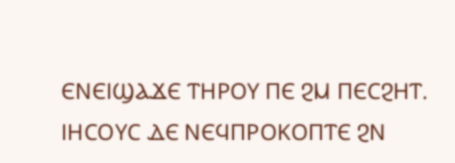ⲈⲚⲈⲒϢⲀϪⲈ ⲦⲎⲢⲞⲨ ⲠⲈ ϨⲘ ⲠⲈⲤϨⲎⲦ. ⲒⲎⲤⲞⲨⲤ ⲆⲈ ⲚⲈϤⲠⲢⲞⲔⲞⲠⲦⲈ ϨⲚ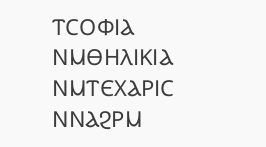ⲦⲤⲞⲪⲒⲀ ⲚⲘⲐⲎⲖⲒⲔⲒⲀ ⲚⲘⲦⲈⲬⲀⲢⲒⲤ ⲚⲚⲀϨⲢⲘ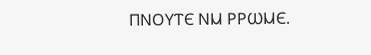ⲠⲚⲞⲨⲦⲈ ⲚⲘ ⲢⲢⲰⲘⲈ.